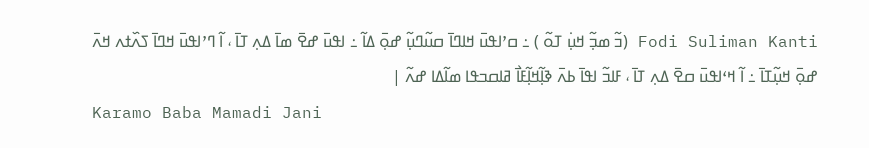Fodi Suliman Kanti (ߏ߬ ߘߏ߲߬ ߞߎ߲߭ ߠߋ߬ ) ߸ ߛߴߊߟߎ߫ ߞߊߣߊ߫ ߛߎ߬ߣߎ߲߬ ߝߋ߲߫ ߡߊ߬ ߸ ߊߟߎ߫ ߝߐ߫ ߘߊ߫ ߡߍ߲ ߠߊ߫ ، ߊ߬ ߣߴߊߟߎ߫ ߞߣߊ߫ ߖߍ߰ߙߍ ߞߍ߫ ߝߋ߲߫ ߞߎ߲߬ߠߊ߫ ߸ ߊ߬ ߞߵߊߟߎ߫ ߛߐ߫ ߡߍ߲ ߠߊ߫ ، ߓߊߏ߬ ߊߟߊ߫ ߕߍ߫ ߢߊ߲߬ߞߊ߲߬ߓߊ߯ ߥߊߛߏߟߊ ߘߊ߬ߡߊ ߝߍ߬ |
Karamo Baba Mamadi Jani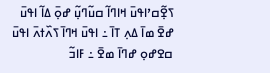ߖߐ߲߬ߛߴߊߟߎ߫ ߞߊߣߊ߬ ߛߎ߬ߣߎ߲߬ ߝߋ߲߫ ߡߊ߬ ߊߟߎ߫ ߝߐ߫ ߘߊ߫ ߡߍ߲ ߠߊ߫ ߸ ߊߟߎ߫ ߞߣߊ߫ ߖߍ߰ߙߍ߫ ߊߟߎ߫ ߛߐߝߋ߲ ߝߣߊ߫ ߘߐ߫ ߸ ߓߊߏ߬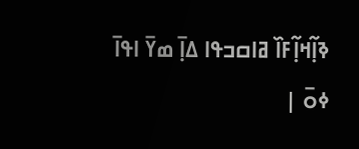ߢߊ߲߬ߞߊ߲߬ߓߊ߰ ߥߊߛߏߟߊ ߡߊ߲߫ ߘߌ߫ ߊߟߊ߫ ߦߋ߫ |